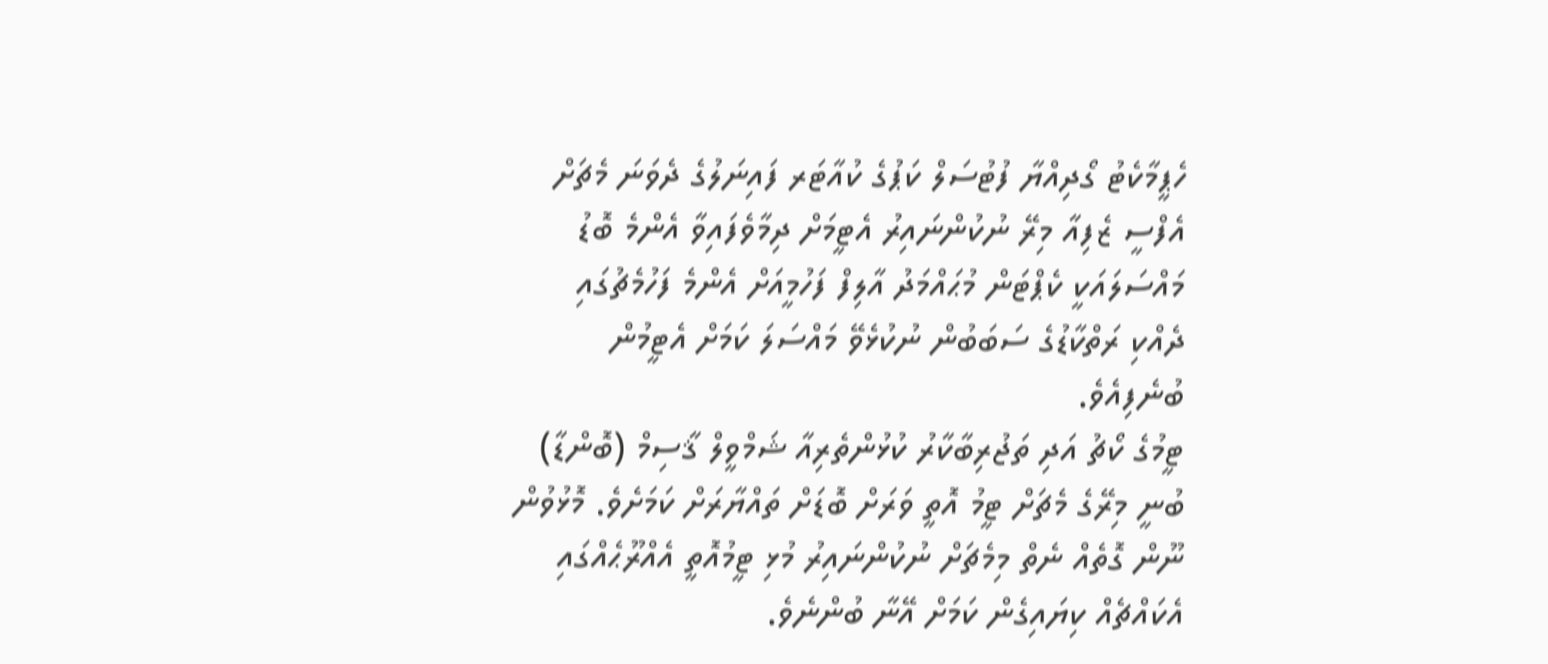ހެޕީމާކެޓު ގޯދިއްޔާ ފުޓުސަލް ކަޕުގެ ކުއާޓަރ ފައިނަލުގެ ދެވަނަ މެޗަށް އެފްސީ ޒެފިއާ މިރޭ ނުކުންނައިރު އެޓީމަށް ދިމާވެފައިވާ އެންމެ ބޮޑު މައްސަލައަކީ ކެޕްޓަން މުޙައްމަދު އާލިފް ފަހުމީއަށް އެންމެ ފަހުމެޗުގައި ދެއްކި ރަތްކާޑުގެ ސަބަބުން ނުކުޅެވޭ މައްސަލަ ކަމަށް އެޓީމުން ބުނެފިއެވެ.
ޓީމުގެ ކޯޗު އަދި ތަޖުރިބާކާރު ކުޅުންތެރިއާ ޝަމްވީލް ޤާސިމް (ބޮންޑާ) ބުނީ މިރޭގެ މެޗަށް ޓީމު އޮތީ ވަރަށް ބޮޑަށް ތައްޔާރަށް ކަމަށެވެ. މޮޅުވުން ނޫން ގޮތެއް ނެތް މިމެޗަށް ނުކުންނައިރު މުޅި ޓީމުއޮތީ އެއްރޫޙެއްގައި އެކައްޗެއް ކިޔައިގެން ކަމަށް އޭނާ ބުންނެވެ.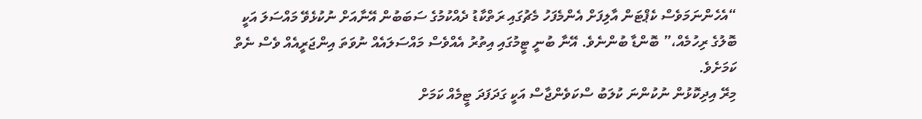“އެހެންނަމަވެސް ކެޕްޓަން އާލިފަށް އެންމެފަހު މެޗުގައި ރަތްކާޑު ދެއްކުމުގެ ސަބަބުން އޭނާއަށް ނުކުޅެވޭ މައްސަލަ އަކީ ބޮލުގެ ރިހުމެއް،” ބޮންޑާ ބުންނެވެ. އޭނާ ބުނީ ޓީމުގައި އިތުރު އެއްވެސް މައްސަލައެއް ނުވަތަ އިންޖަރީއެއް ވެސް ނެތް ކަމަށެވެ.
މިރޭ އިދިކޮޅުން ނުކުންނަ ކުލަބު ސްކަވެންޖާސް އަކީ ގަދަފަދަ ޓީމެއް ކަމަށް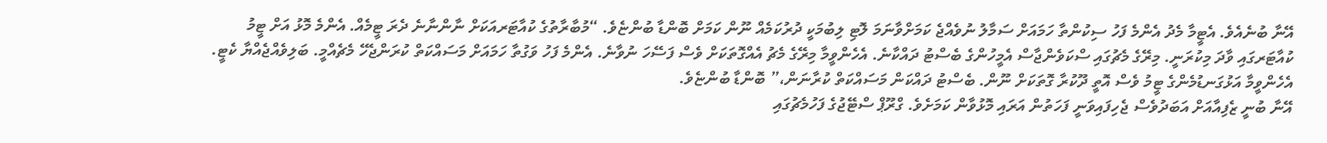އޭނާ ބުނެއެވެ. އެޓީމާ މެދު އެންމެ ފަހު ސިކުންތާ ހަމައަށް ސަމާލު ނުވެއްޖެ ކަމަށްވާނަމަ ލޮޓި ލިބުމަކީ ދުރުކަމެއް ނޫން ކަމަށް ބޮންޑާ ބުންޏެވެ. “މުބާރާތުގެ ކުއާޓަރއަކަށް ނާންނާނެ ދެރަ ޓީމެއް. އެންމެ މޮޅު އަށް ޓީމު ކުއާޓަރގައި ވާދަ މިކުރަނީ. މިރޭގެ މެޗުގައި ސްކަވެންޖާސް އެމީހުންގެ ބެސްޓު ދައްކާނެ. އެހެންވީމާ މިރޭގެ މެޗު އެއްގޮތަކަށް ވެސް ފަސޭހަ ނުވާނެ. އެންމެ ފަހު ވަގުތާ ހަމައަށް މަސައްކަތް ކުރަންޖެހޭ މެޗެއްމީ. ބަލިވެއްޖެއްޔާ ކެޓީ. އެހެންވީމާ އަޅުގަނޑުމެންގެ ޓީމު ވެސް އޮތީ ދޫކުރާ ގޮތަކަށް ނޫން. ބެސްޓު ދައްކަން މަސައްކަތް ކުރާނަން،” ބޮންޑާ ބުންޏެވެ.
އޭނާ ބުނީ ޒެފިއާއަށް އަބަދުވެސް ޖެހިފައިވަނީ ފަހަތުން އަރައި މޮޅުވާން ކަމަށެވެ. ގްރޫޕް ސްޓޭޖުގެ ފަހުމެޗުގައި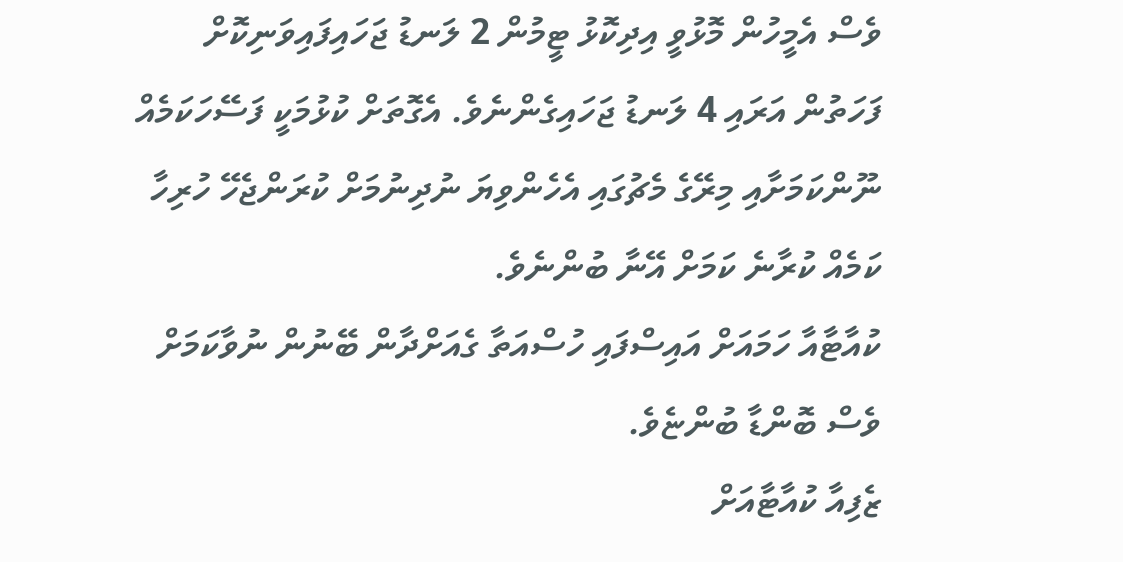ވެސް އެމީހުން މޮޅުވީ އިދިކޮޅު ޓީމުން 2 ލަނޑު ޖަހައިފައިވަނިކޮށް ފަހަތުން އަރައި 4 ލަނޑު ޖަހައިގެންނެވެ. އެގޮތަށް ކުޅުމަކީ ފަސޭހަކަމެއް ނޫންކަމަށާއި މިރޭގެ މެޗުގައި އެހެންވިޔަ ނުދިނުމަށް ކުރަންޖެހޭ ހުރިހާ ކަމެއް ކުރާނެ ކަމަށް އޭނާ ބުންނެވެ.
ކުއާޓާއާ ހަމައަށް އައިސްފައި ހުސްއަތާ ގެއަށްދާން ބޭނުން ނުވާކަމަށް ވެސް ބޮންޑާ ބުންޏެވެ.
ޒެފިއާ ކުއާޓާއަށް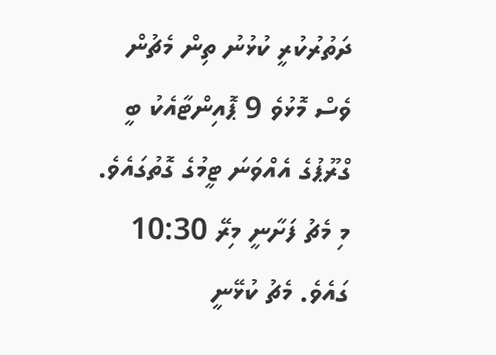ދަތުރުކުރީ ކުޅުނު ތިން މެޗުން ވެސް މޮޅުވެ 9 ޕޮއިންޓާއެކު ބީ ގްރޫޕުގެ އެއްވަނަ ޓީމުގެ ގޮތުގައެވެ. މި މެޗު ފަށާނީ މިރޭ 10:30 ގައެވެ. މެޗު ކުޅޭނީ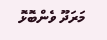މަރަދޫ ވެންބޮޅޮ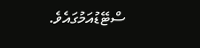ސްޓޭޑުއަމުގައެވެ.